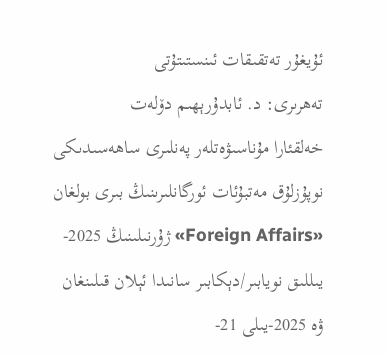ئۇيغۇر تەتقىقات ئىنستىتۇتى
تەھرىرى: د. ئابدۇرېھىم دۆلەت
خەلقئارا مۇناسىۋەتلەر پەنلىرى ساھەسىدىكى نوپۇزلۇق مەتبۇئات ئورگانلىرىنىڭ بىرى بولغان «Foreign Affairs» ژۇرنىلىنىڭ 2025-يىللىق نويابىر/دېكابىر سانىدا ئېلان قىلىنغان ۋە 2025-يىلى 21-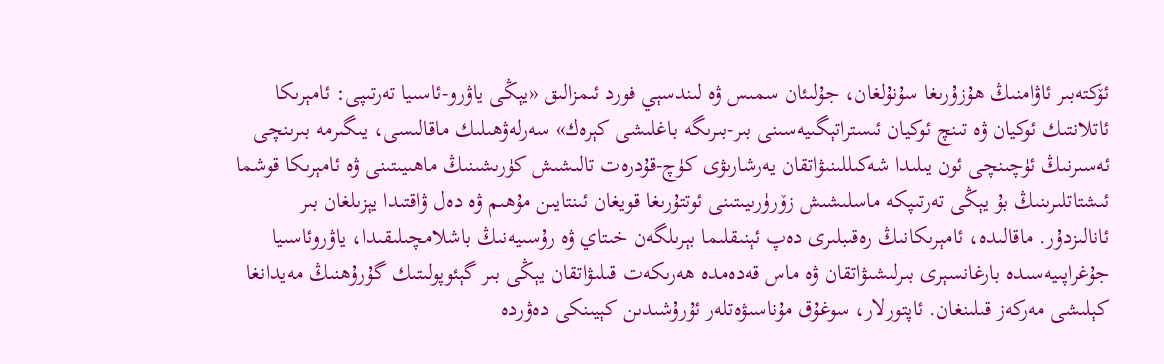ئۆكتەبىر ئاۋامنىڭ ھۇزۇرىغا سۇنۇلغان، جۇلىئان سمىس ۋە لىندسېي فورد ئىمزالىق «يېڭى ياۋرو-ئاسىيا تەرتىپى: ئامېرىكا ئاتلانتىك ئوكيان ۋە تىنچ ئوكيان ئىستراتېگىيەسىنى بىر-بىرىگە باغلىشى كېرەك» سەرلەۋھىلىك ماقالىسى، يىگىرمە بىرىنچى ئەسىرنىڭ ئۈچىنچى ئون يىلىدا شەكىللىنىۋاتقان يەرشارىۋى كۈچ-قۇدرەت تالىشىش كۈرىشىنىڭ ماھىيىتىنى ۋە ئامېرىكا قوشما ئىشتاتلىرىنىڭ بۇ يېڭى تەرتىپكە ماسلىشىش زۆرۈرىيىتىنى ئوتتۇرىغا قويغان ئىنتايىن مۇھىم ۋە دەل ۋاقتىدا يېزىلغان بىر ئانالىزدۇر. ماقالىدە، ئامېرىكانىڭ رەقىبلىرى دەپ ئېنىقلىما بېرىلگەن خىتاي ۋە رۇسىيەنىڭ باشلامچىلىقىدا، ياۋروئاسىيا جۇغراپىيەسىدە بارغانسېرى بىرلىشىۋاتقان ۋە ماس قەدەمدە ھەرىكەت قىلىۋاتقان يېڭى بىر گېئوپولىتىك گۇرۇھنىڭ مەيدانغا كېلىشى مەركەز قىلىنغان. ئاپتورلار، سوغۇق مۇناسىۋەتلەر ئۇرۇشىدىن كېيىنكى دەۋردە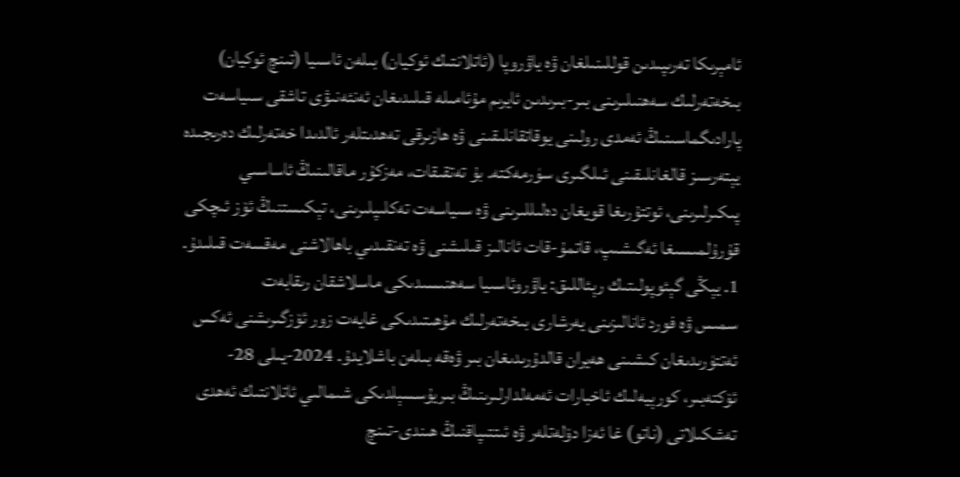ئامېرىكا تەرىپىدىن قوللىنىلغان ۋە ياۋروپا (ئاتلانتىك ئوكيان) بىلەن ئاسىيا (تىنچ ئوكيان) بىخەتەرلىك سەھنىلىرىنى بىر-بىرىدىن ئايرىم مۇئامىلە قىلىدىغان ئەنئەنىۋى تاشقى سىياسەت پارادىگماسىنىڭ ئەمدى رولىنى يوقاتقانلىقىنى ۋە ھازىرقى تەھدىتلەر ئالدىدا خەتەرلىك دەرىجىدە يېتەرسىز قالغانلىقىنى ئىلگىرى سۈرمەكتە. بۇ تەتقىقات، مەزكۇر ماقالىنىڭ ئاساسىي پىكىرلىرىنى، ئوتتۇرىغا قويغان دەلىللىرىنى ۋە سىياسەت تەكلىپلىرىنى، تېكىستنىڭ ئۆز ئىچكى قۇرۇلمىسىغا ئەگىشىپ، قاتمۇ-قات ئانالىز قىلىشنى ۋە تەنقىدىي باھالاشنى مەقسەت قىلىدۇ.
1. يېڭى گېئوپولىتىك رېئاللىق: ياۋروئاسىيا سەھنىسىدىكى ماسلاشقان رىقابەت
سمىس ۋە فورد ئانالىزىنى يەرشارى بىخەتەرلىك مۇھىتىدىكى غايەت زور ئۆزگىرىشنى ئەكس ئەتتۈرىدىغان كىشىنى ھەيران قالدۇرىدىغان بىر ۋەقە بىلەن باشلايدۇ. 2024-يىلى 28-ئۆكتەبىر، كورېيەلىك ئاخبارات ئەمەلدارلىرىنىڭ بىريۇسسېلدىكى شىمالىي ئاتلانتىك ئەھدى تەشكىلاتى (ناتو) غا ئەزا دۆلەتلەر ۋە ئىتتىپاقنىڭ ھىندى-تىنچ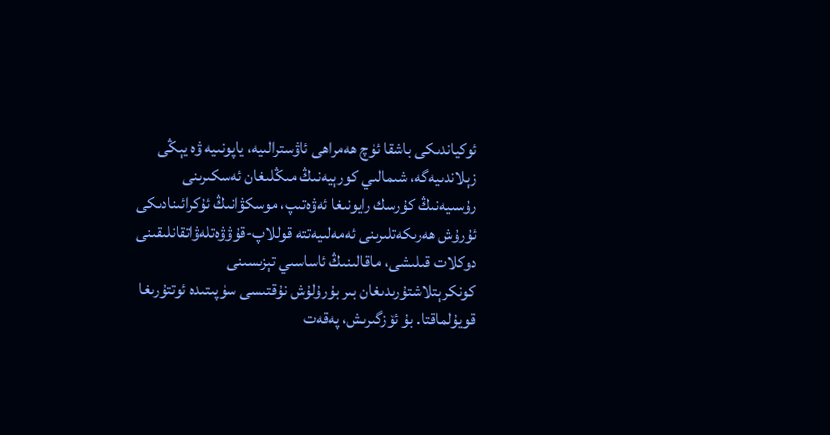ئوكياندىكى باشقا ئۈچ ھەمراھى ئاۋسترالىيە، ياپونىيە ۋە يېڭى زېلاندىيەگە، شىمالىي كورېيەنىڭ مىڭلىغان ئەسكىرىنى رۇسىيەنىڭ كۇرسك رايونىغا ئەۋەتىپ، موسكۋانىڭ ئۇكرائىنادىكى ئۇرۇش ھەرىكەتلىرىنى ئەمەلىيەتتە قوللاپ-قۇۋۋەتلەۋاتقانلىقىنى دوكلات قىلىشى، ماقالىنىڭ ئاساسىي تېزىسىنى كونكرېتلاشتۇرىدىغان بىر بۇرۇلۇش نۇقتىسى سۈپىتىدە ئوتتۇرىغا قويۇلماقتا. بۇ ئۆزگىرىش، پەقەت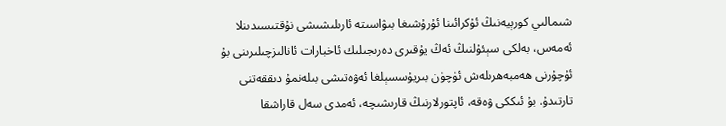شىمالىي كورېيەنىڭ ئۇكرائىنا ئۇرۇشىغا بىۋاسىتە ئارىلىشىشى نۇقتىسىدىنلا ئەمەس، بەلكى سېئۇلنىڭ ئەڭ يۇقىرى دەرىجىلىك ئاخبارات ئانالىزچىلىرىنى بۇ ئۇچۇرنى ھەمبەھرىلەش ئۈچۈن بىريۇسسېلغا ئەۋەتىشى بىلەنمۇ دىققەتنى تارتىدۇ. بۇ ئىككى ۋەقە، ئاپتورلارنىڭ قارىشىچە، ئەمدى سەل قاراشقا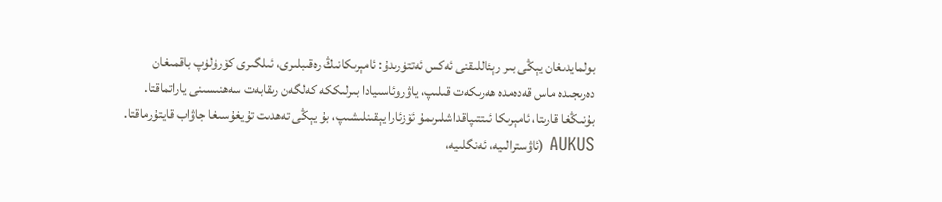بولمايدىغان يېڭى بىر رېئاللىقنى ئەكس ئەتتۈرىدۇ: ئامېرىكانىڭ رەقىبلىرى، ئىلگىرى كۆرۈلۈپ باقمىغان دەرىجىدە ماس قەدەمدە ھەرىكەت قىلىپ، ياۋروئاسىيادا بىرلىككە كەلگەن رىقابەت سەھنىسىنى ياراتماقتا. بۇنىڭغا قارىتا، ئامېرىكا ئىتتىپاقداشلىرىمۇ ئۆزئارا يېقىنلىشىپ، بۇ يېڭى تەھدىت تۇيغۇسىغا جاۋاب قايتۇرماقتا. AUKUS (ئاۋسترالىيە، ئەنگلىيە،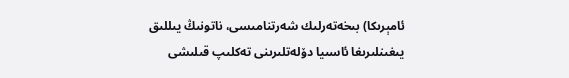ئامېرىكا) بىخەتەرلىك شەرتنامىسى، ناتونىڭ يىللىق يىغىنلىرىغا ئاسىيا دۆلەتلىرىنى تەكلىپ قىلىشى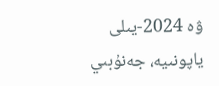ۋە 2024-يىلى ياپونىيە، جەنۇبىي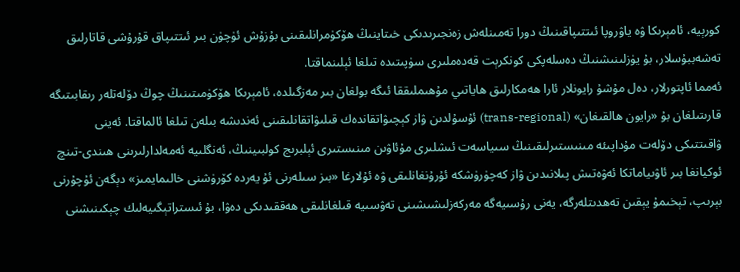كورېيە، ئامېرىكا ۋە ياۋروپا ئىتتىپاقىنىڭ دورا تەمىنلەش زەنجىرىدىكى خىتاينىڭ ھۆكۈمرانلىقىنى بۇزۇش ئۈچۈن بىر ئىتتىپاق قۇرۇشى قاتارلىق تەشەببۇسلار، بۇ يۈزلىنىشنىڭ دەسلەپكى كونكرېت قەدەملىرى سۈپىتىدە تىلغا ئېلىنماقتا.
ئەمما ئاپتورلار، دەل مۇشۇ رايونلار ئارا ھەمكارلىق ھاياتىي مۇھىملىققا ئىگە بولغان بىر مەزگىلدە، ئامېرىكا ھۆكۈمىتىنىڭ چوڭ دۆلەتلەر رىقابىتىگە قارىتىلغان بۇ «رايون ھالقىغان» (trans-regional) ئۇسۇلدىن ۋاز كېچىۋاتقاندەك قىلىۋاتقانلىقىنى ئەندىشە بىلەن تىلغا ئالماقتا. ئەينى ۋاقىتتىكى دۆلەت مۇداپىئە مىنىستىرلىقىنىڭ سىياسەت ئىشلىرى مۇئاۋىن مىنىستىرى ئېلبرىج كولبىينىڭ، ئەنگلىيە ئەمەلدارلىرىنى ھىندى-تىنچ ئوكيانغا بىر ئاۋىياماتكا ئەۋەتىش پىلانىدىن ۋاز كەچۈرۈشكە ئۇرۇنغانلىقى ۋە ئۇلارغا «بىز سىلەرنى ئۇ يەردە كۆرۈشنى خالىمايمىز» دېگەن ئۇچۇرنى بېرىپ، تېخىمۇ يېقىن تەھدىتلەرگە، يەنى رۇسىيەگە مەركەزلىشىشىنى تەۋسىيە قىلغانلىقى ھەققىدىكى دەۋا، بۇ ئىستراتېگىيەلىك چېكىنىشنى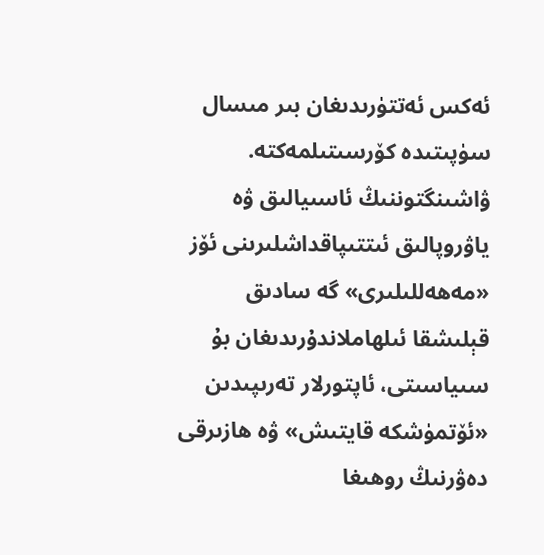ئەكس ئەتتۈرىدىغان بىر مىسال سۈپىتىدە كۆرسىتىلمەكتە. ۋاشىنگتوننىڭ ئاسىيالىق ۋە ياۋروپالىق ئىتتىپاقداشلىرىنى ئۆز «مەھەللىلىرى» گە سادىق قېلىشقا ئىلھاملاندۇرىدىغان بۇ سىياسىتى، ئاپتورلار تەرىپىدىن «ئۆتمۈشكە قايتىش» ۋە ھازىرقى دەۋرنىڭ روھىغا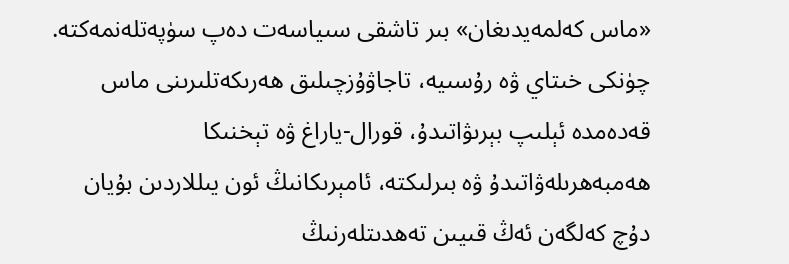«ماس كەلمەيدىغان» بىر تاشقى سىياسەت دەپ سۈپەتلەنمەكتە. چۈنكى خىتاي ۋە رۇسىيە، تاجاۋۇزچىلىق ھەرىكەتلىرىنى ماس قەدەمدە ئېلىپ بېرىۋاتىدۇ، قورال-ياراغ ۋە تېخنىكا ھەمبەھرىلەۋاتىدۇ ۋە بىرلىكتە، ئامېرىكانىڭ ئون يىللاردىن بۇيان دۇچ كەلگەن ئەڭ قىيىن تەھدىتلەرنىڭ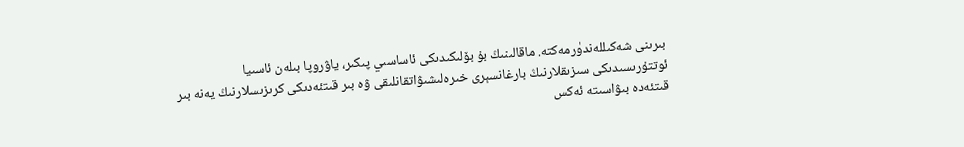بىرىنى شەكىللەندۈرمەكتە. ماقالىنىڭ بۇ بۆلىكىدىكى ئاساسىي پىكىر، ياۋروپا بىلەن ئاسىيا ئوتتۇرىسىدىكى سىزىقلارنىڭ بارغانسېرى خىرەلىشىۋاتقانلىقى ۋە بىر قىتئەدىكى كرىزىسلارنىڭ يەنە بىر قىتئەدە بىۋاسىتە ئەكس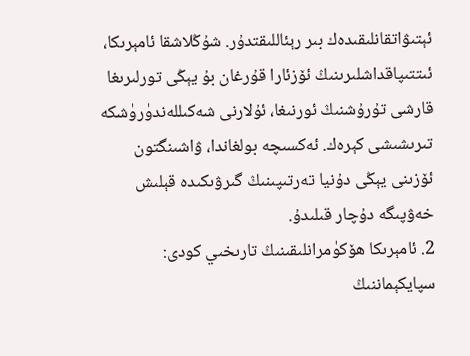ئېتىۋاتقانلىقىدەك بىر رېئاللىقتدۇر. شۇڭلاشقا ئامېرىكا، ئىتتىپاقداشلىرىنىڭ ئۆزئارا قۇرغان بۇ يېڭى تورلىرىغا قارشى تۇرۇشنىڭ ئورنىغا، ئۇلارنى شەكىللەندۈرۈشكە تىرىشىشى كېرەك. ئەكسىچە بولغاندا، ۋاشىنگتون ئۆزىنى يېڭى دۇنيا تەرتىپىنىڭ گىرۋىكىدە قېلىش خەۋپىگە دۇچار قىلىدۇ.
2. ئامېرىكا ھۆكۈمرانلىقىنىڭ تارىخىي كودى: سپايكېماننىڭ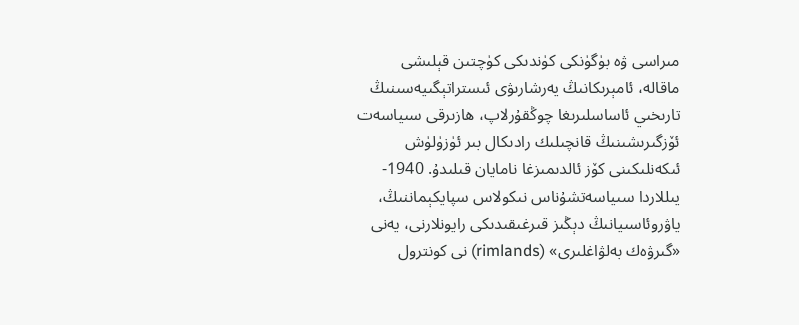مىراسى ۋە بۈگۈنكى كۈندىكى كۈچتىن قېلىشى
ماقالە، ئامېرىكانىڭ يەرشارىۋى ئىستراتېگىيەسىنىڭ تارىخىي ئاساسلىرىغا چوڭقۇرلاپ، ھازىرقى سىياسەت ئۆزگىرىشىنىڭ قانچىلىك رادىكال بىر ئۈزۈلۈش ئىكەنلىكىنى كۆز ئالدىمىزغا نامايان قىلىدۇ. 1940-يىللاردا سىياسەتشۇناس نىكولاس سپايكېماننىڭ، ياۋروئاسىيانىڭ دېڭىز قىرغىقىدىكى رايونلارنى، يەنى «گىرۋەك بەلۋاغلىرى» (rimlands) نى كونترول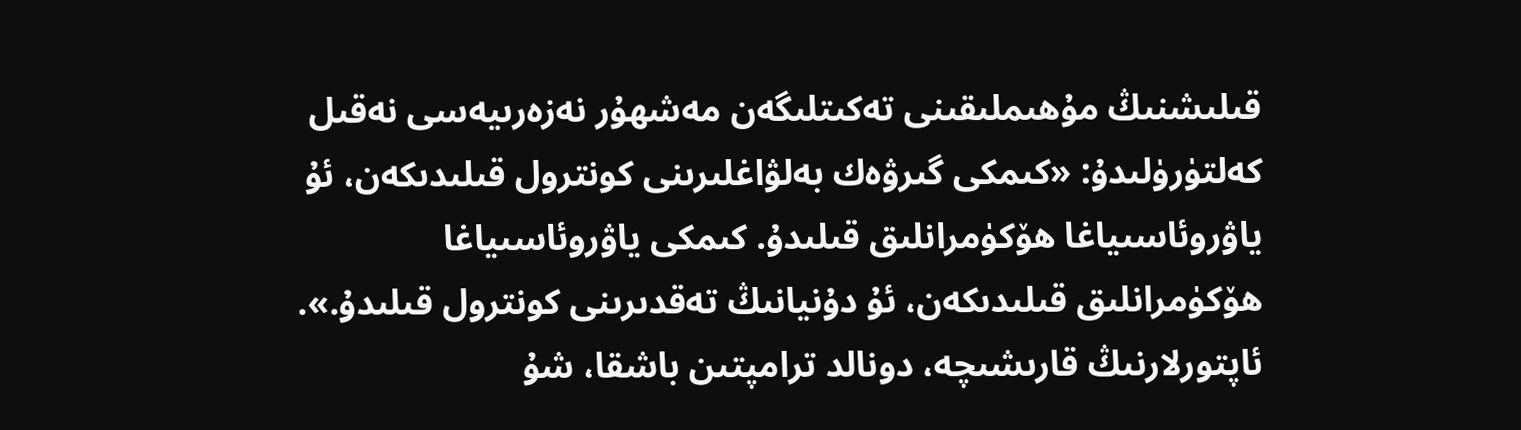قىلىشنىڭ مۇھىملىقىنى تەكىتلىگەن مەشھۇر نەزەرىيەسى نەقىل كەلتۈرۈلىدۇ: «كىمكى گىرۋەك بەلۋاغلىرىنى كونترول قىلىدىكەن، ئۇ ياۋروئاسىياغا ھۆكۈمرانلىق قىلىدۇ. كىمكى ياۋروئاسىياغا ھۆكۈمرانلىق قىلىدىكەن، ئۇ دۇنيانىڭ تەقدىرىنى كونترول قىلىدۇ.». ئاپتورلارنىڭ قارىشىچە، دونالد ترامپتىن باشقا، شۇ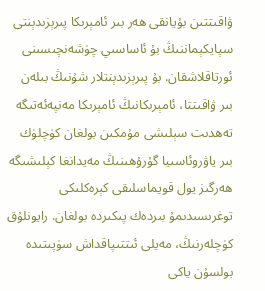ۋاقىتتىن بۇيانقى ھەر بىر ئامېرىكا پىرېزىدېنتى سپايكېماننىڭ بۇ ئاساسىي چۈشەنچىسىنى ئورتاقلاشقان. بۇ پىرېزىدېنتلار شۇنىڭ بىلەن بىر ۋاقىتتا، ئامېرىكانىڭ ئامېرىكا مەنپەئەتىگە تەھدىت سېلىشى مۇمكىن بولغان كۈچلۈك بىر ياۋروئاسىيا گۇرۇھىنىڭ مەيدانغا كېلىشىگە ھەرگىز يول قويماسلىقى كېرەكلىكى توغرىسىدىمۇ بىردەك پىكىردە بولغان. رايونلۇق كۈچلەرنىڭ، مەيلى ئىتتىپاقداش سۈپىتىدە بولسۇن ياكى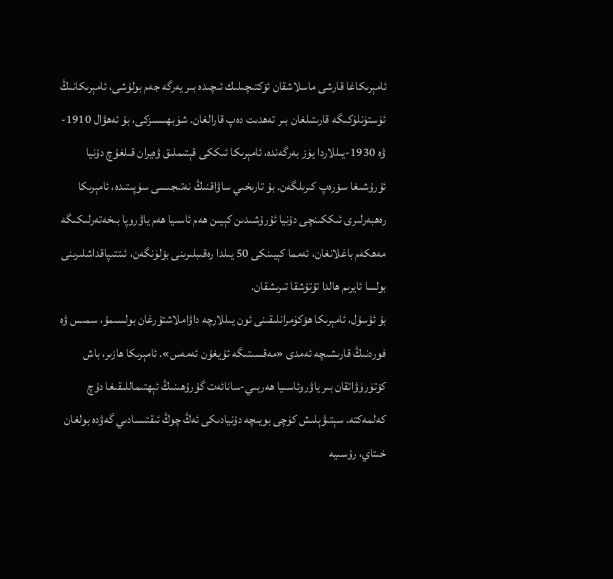ئامېرىكاغا قارشى ماسلاشقان ئۆكتىچىلىك ئىچىدە بىر يەرگە جەم بولۇشى، ئامېرىكانىڭ ئۈستۈنلۈكىگە قارىتىلغان بىر تەھدىت دەپ قارالغان. شۈبھىسىزكى، بۇ ئەھۋال 1910-ۋە 1930-يىللاردا يۈز بەرگەندە، ئامېرىكا ئىككى قېتىملىق ۋەيران قىلغۇچ دۇنيا ئۇرۇشىغا سۆرەپ كىرىلگەن. بۇ تارىخىي ساۋاقنىڭ نەتىجىسى سۈپىتىدە، ئامېرىكا رەھبەرلىرى ئىككىنچى دۇنيا ئۇرۇشىدىن كېيىن ھەم ئاسىيا ھەم ياۋروپا بىخەتەرلىكىگە مەھكەم باغلانغان، ئەمما كېيىنكى 50 يىلدا رەقىبلىرىنى بۆلۈنگەن، ئىتتىپاقداشلىرىنى بولسا ئايرىم ھالدا تۇتۇشقا تىرىشقان.
بۇ ئۇسۇل، ئامېرىكا ھۆكۈمرانلىقىنى ئون يىللارچە داۋاملاشتۇرغان بولسىمۇ، سمىس ۋە فوردنىڭ قارىشىچە ئەمدى «مەقسىتىگە ئۇيغۇن ئەمەس». ئامېرىكا ھازىر، باش كۆتۈرۈۋاتقان بىر ياۋروئاسىيا ھەربىي-سانائەت گۇرۇھىنىڭ ئېھتىماللىقىغا دۇچ كەلمەكتە. سېتىۋېلىش كۈچى بويىچە دۇنيادىكى ئەڭ چوڭ ئىقتىسادىي گەۋدە بولغان خىتاي، رۇسىيە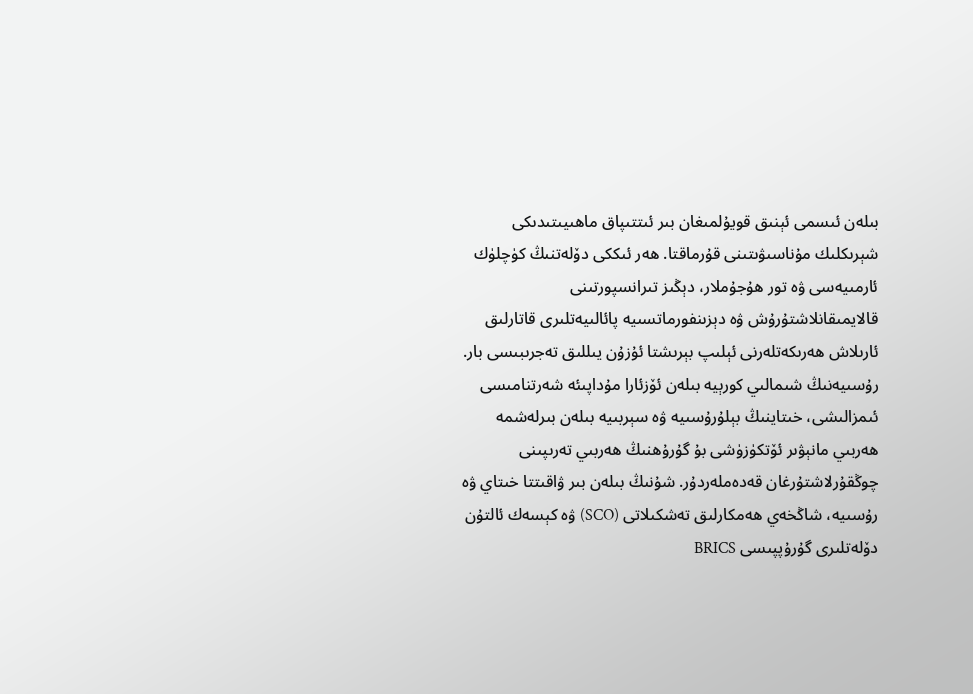بىلەن ئىسمى ئېنىق قويۇلمىغان بىر ئىتتىپاق ماھىيىتىدىكى شېرىكلىك مۇناسىۋىتىنى قۇرماقتا. ھەر ئىككى دۆلەتنىڭ كۈچلۈك ئارمىيەسى ۋە تور ھۇجۇملار، دېڭىز تىرانسپورتىنى قالايمىقانلاشتۇرۇش ۋە دېزىنفورماتسىيە پائالىيەتلىرى قاتارلىق ئارىلاش ھەرىكەتلەرنى ئېلىپ بېرىشتا ئۇزۇن يىللىق تەجرىبىسى بار. رۇسىيەنىڭ شىمالىي كورېيە بىلەن ئۆزئارا مۇداپىئە شەرتنامىسى ئىمزالىشى، خىتاينىڭ بېلۇرۇسىيە ۋە سېربىيە بىلەن بىرلەشمە ھەربىي مانېۋىر ئۆتكۈزۈشى بۇ گۇرۇھنىڭ ھەربىي تەرىپىنى چوڭقۇرلاشتۇرغان قەدەملەردۇر. شۇنىڭ بىلەن بىر ۋاقىتتا خىتاي ۋە رۇسىيە، شاڭخەي ھەمكارلىق تەشكىلاتى (SCO) ۋە كېسەك ئالتۇن دۆلەتلىرى گۇرۇپپىسى BRICS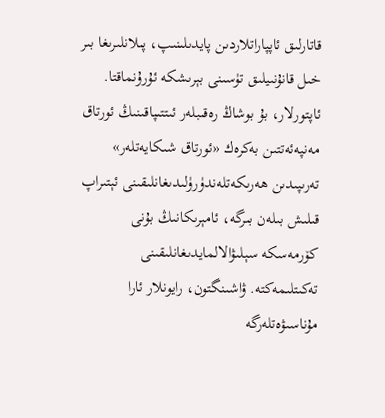قاتارلىق ئاپپاراتلاردىن پايدىلىنىپ، پىلانلىرىغا بىر خىل قانۇنىيلىق تۈسىنى بېرىشكە ئۇرۇنماقتا.
ئاپتورلار، بۇ بوشاڭ رەقىبلەر ئىتتىپاقىنىڭ ئورتاق مەنپەئەتتىن بەكرەك «ئورتاق شىكايەتلەر» تەرىپىدىن ھەرىكەتلەندۈرۈلىدىغانلىقىنى ئېتىراپ قىلىش بىلەن بىرگە، ئامېرىكانىڭ بۇنى كۆرمەسكە سېلىۋالالمايدىغانلىقىنى تەكىتلىمەكتە. ۋاشىنگتون، رايونلار ئارا مۇناسىۋەتلەرگە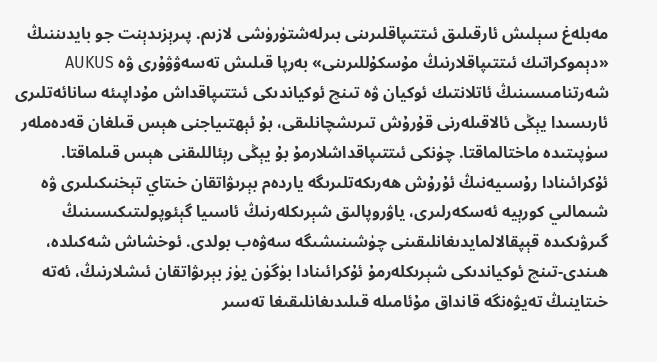مەبلەغ سېلىش ئارقىلىق ئىتتىپاقلىرىنى بىرلەشتۈرۈشى لازىم. پىرېزىدېنت جو بايدىننىڭ «دېموكراتىك ئىتتىپاقلارنىڭ مۇسكۇللىرىنى» بەرپا قىلىش تەسەۋۋۇرى ۋە AUKUS شەرتنامىسىنىڭ ئاتلانتىك ئوكيان ۋە تىنچ ئوكياندىكى ئىتتىپاقداش مۇداپىئە سانائەتلىرى ئارىسىدا يېڭى ئالاقىلەرنى قۇرۇش تىرىشچانلىقى، بۇ ئېھتىياجنى ھېس قىلغان قەدەملەر سۈپىتىدە ماختالماقتا. چۈنكى ئىتتىپاقداشلارمۇ بۇ يېڭى رېئاللىقنى ھېس قىلماقتا. ئۇكرائىنادا رۇسىيەنىڭ ئۇرۇش ھەرىكەتلىرىگە ياردەم بېرىۋاتقان خىتاي تېخنىكىلىرى ۋە شىمالىي كورېيە ئەسكەرلىرى، ياۋروپالىق شېرىكلەرنىڭ ئاسىيا گېئوپولىتىكىسىنىڭ گىرۋىكىدە قېپقالالمايدىغانلىقىنى چۈشىنىشىگە سەۋەب بولدى. ئوخشاش شەكىلدە، ھىندى-تىنچ ئوكياندىكى شېرىكلەرمۇ ئۇكرائىنادا بۈگۈن يۈز بېرىۋاتقان ئىشلارنىڭ، ئەتە خىتاينىڭ تەيۋەنگە قانداق مۇئامىلە قىلىدىغانلىقىغا تەسىر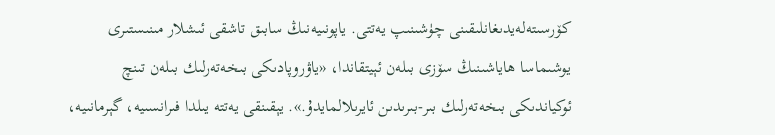كۆرسىتەلەيدىغانلىقىنى چۈشىنىپ يەتتى. ياپونىيەنىڭ سابىق تاشقى ئىشلار مىنىستىرى يوشىماسا ھاياشىنىڭ سۆزى بىلەن ئېيتقاندا، «ياۋروپادىكى بىخەتەرلىك بىلەن تىنچ ئوكياندىكى بىخەتەرلىك بىر-بىرىدىن ئايرىلالمايدۇ.». يېقىنقى يەتتە يىلدا فىرانسىيە، گېرمانىيە،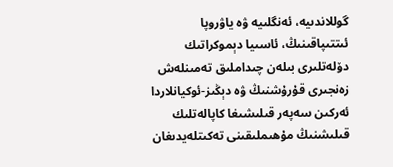گوللاندىيە، ئەنگلىيە ۋە ياۋروپا ئىتتىپاقىنىڭ، ئاسىيا دېموكراتىك دۆلەتلىرى بىلەن چىداملىق تەمىنلەش زەنجىرى قۇرۇشنىڭ ۋە دېڭىز-ئوكيانلاردا ئەركىن سەپەر قىلىشىغا كاپالەتلىك قىلىشنىڭ مۇھىملىقىنى تەكىتلەيدىغان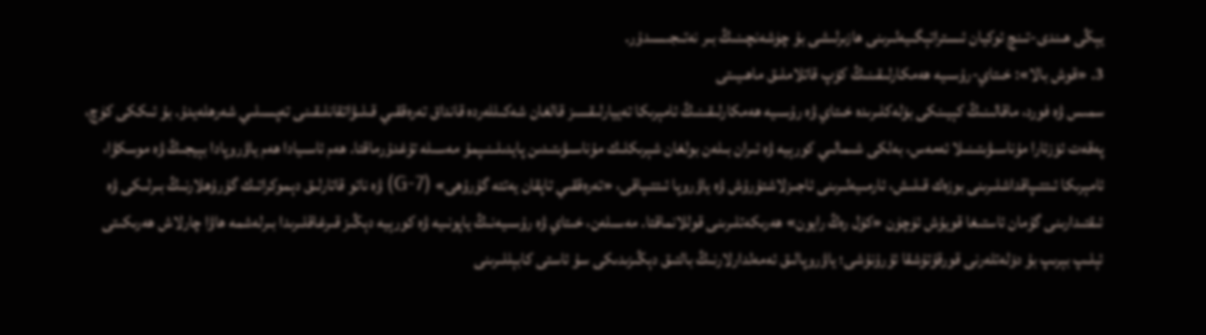يېڭى ھىندى-تىنچ ئوكيان ئىستراتېگىيەلىرىنى ھازىرلىشى بۇ چۈشەنچىنىڭ بىر نەتىجىسىدۇر.
3. «قوش بالا»: خىتاي-رۇسىيە ھەمكارلىقىنىڭ كۆپ قاتلاملىق ماھىيىتى
سمىس ۋە فورد، ماقالىنىڭ كېيىنكى بۆلەكلىرىدە خىتاي ۋە رۇسىيە ھەمكارلىقىنىڭ ئامېرىكا تەييارلىقسىز قالغان شەكىللەردە قانداق تەرەققىي قىلىۋاتقانلىقىنى تەپسىلىي شەرھلەيدۇ. بۇ ئىككى كۈچ، پەقەت ئۆزئارا مۇناسىۋىتىنىلا ئەمەس، بەلكى شىمالىي كورېيە ۋە ئىران بىلەن بولغان شېرىكلىك مۇناسىۋىتىدىن پايدىلىنىپمۇ مەسىلە تۇغدۇرماقتا. ھەم ئاسىيادا ھەم ياۋروپادا بېيجىڭ ۋە موسكۋا، ئامېرىكا ئىتتىپاقداشلىرىنى بوزەك قىلىش، ئارمىيەلىرىنى ئاجىزلاشتۇرۇش ۋە ياۋروپا ئىتتىپاقى، «تەرەققىي تاپقان يەتتە گۇرۇھى» (G-7) ۋە ناتو قاتارلىق دېموكراتىك گۇرۇھلارنىڭ بىرلىكى ۋە ئىقتىدارىنى گۇمان ئاستىغا قويۇش ئۈچۈن «كۈل رەڭ رايون» ھەرىكەتلىرىنى قوللانماقتا. مەسىلەن، خىتاي ۋە رۇسىيەنىڭ ياپونىيە ۋە كورېيە دېڭىز قىرغاقلىرىدا بىرلەشمە ھاۋا چارلاش ھەرىكىتى ئېلىپ بېرىپ بۇ دۆلەتلەرنى قورقۇتۇشقا ئۇرۇنۇشى؛ ياۋروپالىق ئەمەلدارلارنىڭ بالتىق دېڭىزىدىكى سۇ ئاستى كابېللىرىنى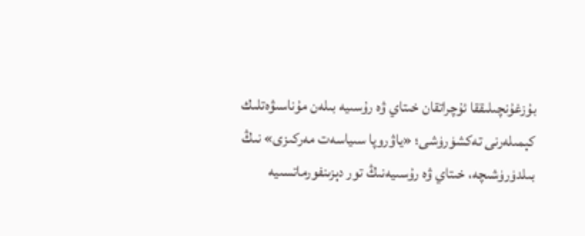بۇزغۇنچىلىققا ئۇچراتقان خىتاي ۋە رۇسىيە بىلەن مۇناسىۋەتلىك كېمىلەرنى تەكشۈرۈشى؛ «ياۋروپا سىياسەت مەركىزى» نىڭ بىلدۈرۈشىچە، خىتاي ۋە رۇسىيەنىڭ تور دېزىنفورماتسىيە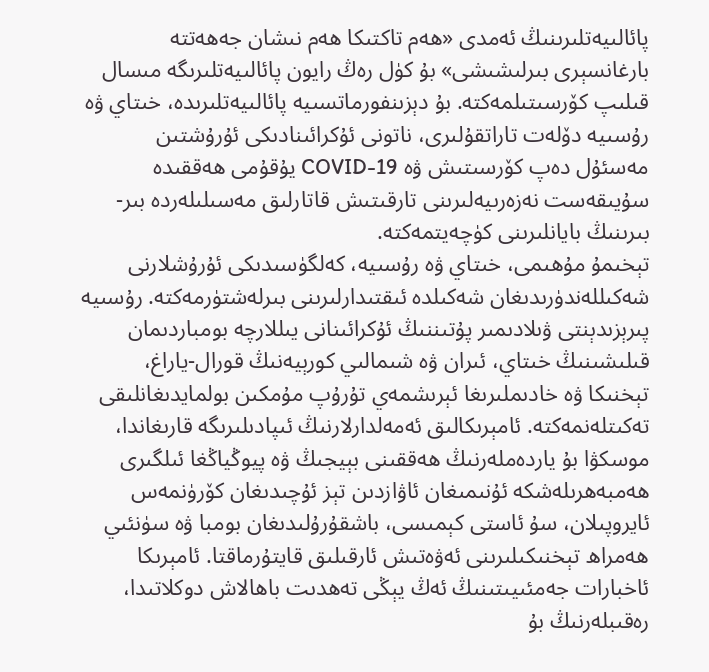پائالىيەتلىرىنىڭ ئەمدى «ھەم تاكتىكا ھەم نىشان جەھەتتە بارغانسېرى بىرلىشىشى» بۇ كۈل رەڭ رايون پائالىيەتلىرىگە مىسال قىلىپ كۆرسىتىلمەكتە. بۇ دېزىنفورماتسىيە پائالىيەتلىرىدە، خىتاي ۋە رۇسىيە دۆلەت تاراتقۇلىرى، ناتونى ئۇكرائىنادىكى ئۇرۇشتىن مەسئۇل دەپ كۆرسىتىش ۋە COVID-19 يۇقۇمى ھەققىدە سۇيىقەست نەزەرىيەلىرىنى تارقىتىش قاتارلىق مەسىلىلەردە بىر-بىرىنىڭ بايانلىرىنى كۈچەيتمەكتە.
تېخىمۇ مۇھىمى، خىتاي ۋە رۇسىيە، كەلگۈسىدىكى ئۇرۇشلارنى شەكىللەندۈرىدىغان شەكىلدە ئىقتىدارلىرىنى بىرلەشتۈرمەكتە. رۇسىيە پىرېزىدېنتى ۋىلادىمىر پۇتىننىڭ ئۇكرائىنانى يىللارچە بومباردىمان قىلىشىنىڭ خىتاي، ئىران ۋە شىمالىي كورېيەنىڭ قورال-ياراغ، تېخنىكا ۋە خادىملىرىغا ئېرىشمەي تۇرۇپ مۇمكىن بولمايدىغانلىقى تەكىتلەنمەكتە. ئامېرىكالىق ئەمەلدارلارنىڭ ئىپادىلىرىگە قارىغاندا، موسكۋا بۇ ياردەملەرنىڭ ھەققىنى بېيجىڭ ۋە پيوڭياڭغا ئىلگىرى ھەمبەھرىلەشكە ئۇنىمىغان ئاۋازدىن تېز ئۇچىدىغان كۆرۈنمەس ئايروپىلان، سۇ ئاستى كېمىسى، باشقۇرۇلىدىغان بومبا ۋە سۈنئىي ھەمراھ تېخنىكىلىرىنى ئەۋەتىش ئارقىلىق قايتۇرماقتا. ئامېرىكا ئاخبارات جەمئىيىتىنىڭ ئەڭ يېڭى تەھدىت باھالاش دوكلاتىدا، رەقىبلەرنىڭ بۇ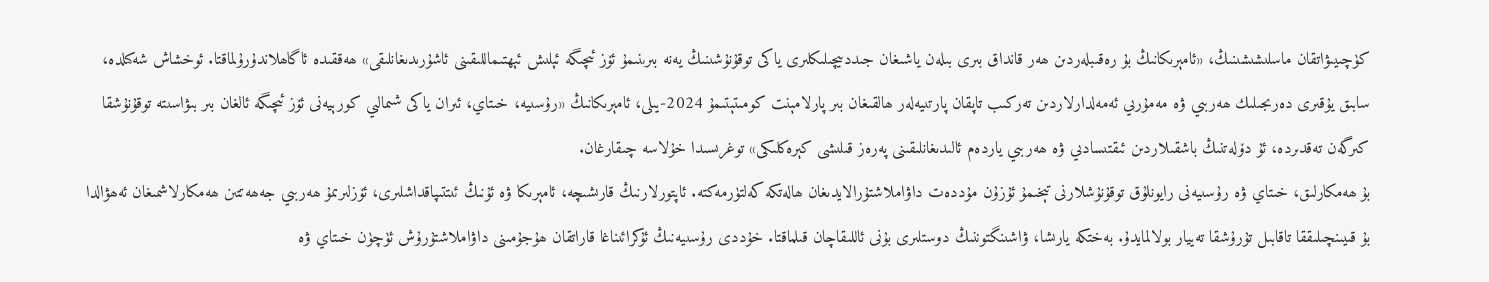كۈچىيىۋاتقان ماسلىشىشىنىڭ، «ئامېرىكانىڭ بۇ رەقىبلەردىن ھەر قانداق بىرى بىلەن ياشىغان جىددىيچىلىكلىرى ياكى توقۇنۇشىنىڭ يەنە بىرىنىمۇ ئۆز ئىچىگە ئېلىش ئېھتىماللىقىنى ئاشۇرىدىغانلىقى» ھەققىدە ئاگاھلاندۇرۇلماقتا. ئوخشاش شەكىلدە، سابىق يۇقىرى دەرىجىلىك ھەربىي ۋە مەمۇرىي ئەمەلدارلاردىن تەركىب تاپقان پارتىيەلەر ھالقىغان بىر پارلامېنت كومىتېتىمۇ 2024-يىلى، ئامېرىكانىڭ «رۇسىيە، خىتاي، ئىران ياكى شىمالىي كورېيەنى ئۆز ئىچىگە ئالغان بىر بىۋاسىتە توقۇنۇشقا كىرگەن تەقدىردە، ئۇ دۆلەتنىڭ باشقىلاردىن ئىقتىسادىي ۋە ھەربىي ياردەم ئالىدىغانلىقىنى پەرەز قىلىشى كېرەكلىكى» توغرىسىدا خۇلاسە چىقارغان.
بۇ ھەمكارلىق، خىتاي ۋە رۇسىيەنى رايونلۇق توقۇنۇشلارنى تېخىمۇ ئۇزۇن مۇددەت داۋاملاشتۇرالايدىغان ھالەتكە كەلتۈرمەكتە. ئاپتورلارنىڭ قارىشىچە، ئامېرىكا ۋە ئۇنىڭ ئىتتىپاقداشلىرى، ئۆزلىرىمۇ ھەربىي جەھەتتىن ھەمكارلاشمىغان ئەھۋالدا بۇ قىيىنچىلىققا تاقابىل تۇرۇشقا تەييار بولالمايدۇ. بەختكە يارىشا، ۋاشىنگتوننىڭ دوستلىرى بۇنى ئاللىقاچان قىلماقتا. خۇددى رۇسىيەنىڭ ئۇكرائىناغا قاراتقان ھۇجۇمىنى داۋاملاشتۇرۇش ئۈچۈن خىتاي ۋە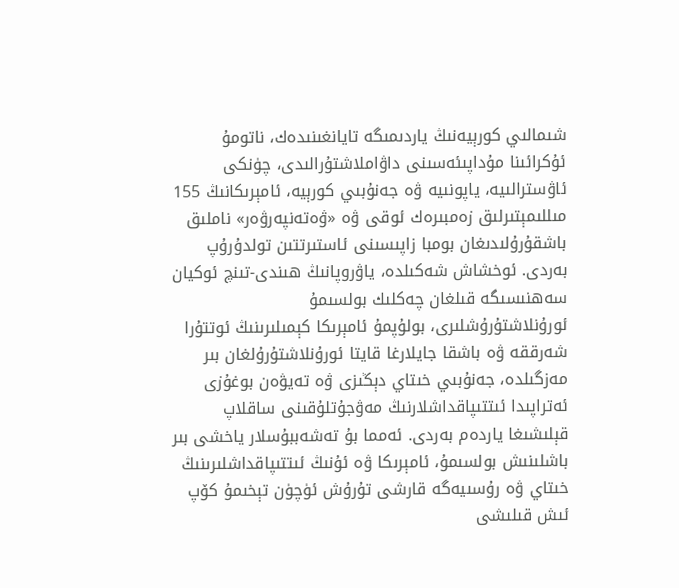شىمالىي كورېيەنىڭ ياردىمىگە تايانغىنىدەك، ناتومۇ ئۇكرائىنا مۇداپىئەسىنى داۋاملاشتۇرالىدى، چۈنكى ئاۋسترالىيە، ياپونىيە ۋە جەنۇبىي كورېيە، ئامېرىكانىڭ 155 مىللىمېتىرلىق زەمبىرەك ئوقى ۋە «ۋەتەنپەرۋەر» ناملىق باشقۇرۇلىدىغان بومبا زاپىسىنى ئاستىرتتىن تولدۇرۇپ بەردى. ئوخشاش شەكىلدە، ياۋروپانىڭ ھىندى-تىنچ ئوكيان سەھنىسىگە قىلغان چەكلىك بولسىمۇ ئورۇنلاشتۇرۇشلىرى، بولۇپمۇ ئامېرىكا كېمىلىرىنىڭ ئوتتۇرا شەرققە ۋە باشقا جايلارغا قايتا ئورۇنلاشتۇرۇلغان بىر مەزگىلدە، جەنۇبىي خىتاي دېڭىزى ۋە تەيۋەن بوغۇزى ئەتراپىدا ئىتتىپاقداشلارنىڭ مەۋجۇتلۇقىنى ساقلاپ قېلىشىغا ياردەم بەردى. ئەمما بۇ تەشەببۇسلار ياخشى بىر باشلىنىش بولسىمۇ، ئامېرىكا ۋە ئۇنىڭ ئىتتىپاقداشلىرىنىڭ خىتاي ۋە رۇسىيەگە قارشى تۇرۇش ئۈچۈن تېخىمۇ كۆپ ئىش قىلىشى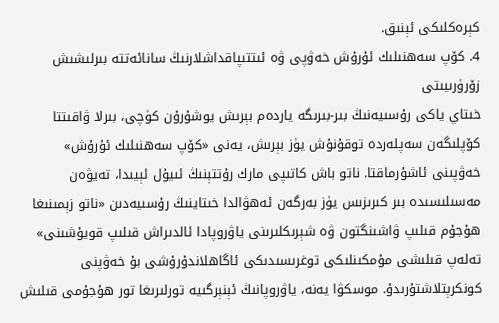كېرەكلىكى ئېنىق.
4. كۆپ سەھنىلىك ئۇرۇش خەۋپى ۋە ئىتتىپاقداشلارنىڭ سانائەتتە بىرلىشىش زۆرۈرىيىتى
خىتاي ياكى رۇسىيەنىڭ بىر-بىرىگە ياردەم بېرىش يوشۇرۇن كۈچى، بىرلا ۋاقىتتا كۆپلىگەن سەپلەردە توقۇنۇش يۈز بېرىش، يەنى «كۆپ سەھنىلىك ئۇرۇش» خەۋپىنى ئاشۇرماقتا. ناتو باش كاتىپى مارك رۇتتېنىڭ ئىيۇل ئېيىدا، تەيۋەن مەسىلىسىدە بىر كىرىزىس يۈز بەرگەن ئەھۋالدا خىتاينىڭ رۇسىيەدىن «ناتو زېمىنىغا ھۇجۇم قىلىپ ۋاشىنگتون ۋە شېرىكلىرىنى ياۋروپادا ئالدىراش قىلىپ قويۇشىنى» تەلەپ قىلىشى مۇمكىنلىكى توغرىسىدىكى ئاگاھلاندۇرۇشى بۇ خەۋپنى كونكرېتلاشتۇرىدۇ. موسكۋا يەنە، ياۋروپانىڭ ئېنېرگىيە تورلىرىغا تور ھۇجۇمى قىلىش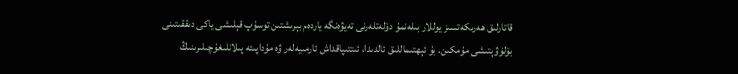قاتارلىق ھەرىكەتسىز يوللار بىلەنمۇ دۆلەتلەرنى تەيۋەنگە ياردەم بېرىشتىن توسۇپ قېلىشى ياكى دىققىتىنى بۆلۈۋېتىشى مۇمكىن. بۇ ئېھتىماللىق ئالدىدا، ئىتتىپاقداش ئارمىيەلەر ۋە مۇداپىئە پىلانلىغۇچىلىرىنىڭ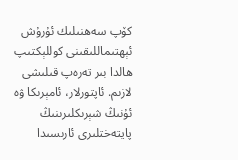كۆپ سەھنىلىك ئۇرۇش ئېھتىماللىقىنى كوللېكتىپ ھالدا بىر تەرەپ قىلىشى لازىم. ئاپتورلار، ئامېرىكا ۋە ئۇنىڭ شېرىكلىرىنىڭ پايتەختلىرى ئارىسىدا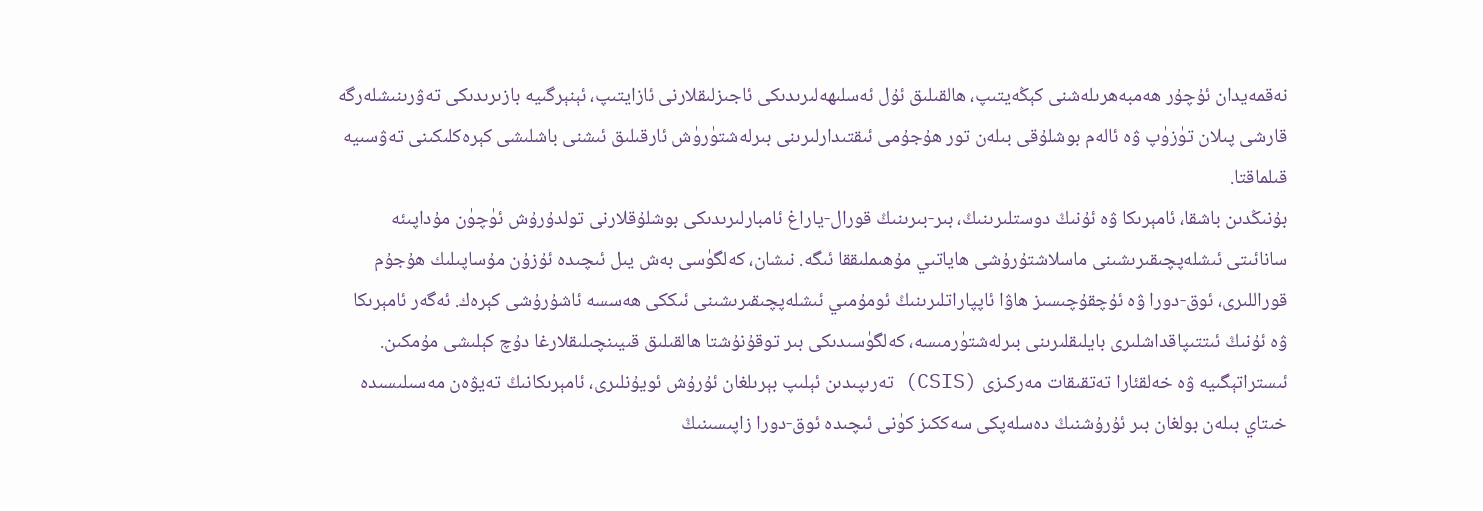نەقمەيدان ئۇچۇر ھەمبەھرىلەشنى كېڭەيتىپ، ھالقىلىق ئۇل ئەسلىھەلىرىدىكى ئاجىزلىقلارنى ئازايتىپ، ئېنېرگىيە بازىرىدىكى تەۋرىنىشلەرگە قارشى پىلان تۈزۈپ ۋە ئالەم بوشلۇقى بىلەن تور ھۇجۇمى ئىقتىدارلىرىنى بىرلەشتۈرۈش ئارقىلىق ئىشنى باشلىشى كېرەكلىكىنى تەۋسىيە قىلماقتا.
بۇنىڭدىن باشقا، ئامېرىكا ۋە ئۇنىڭ دوستلىرىنىڭ، بىر-بىرىنىڭ قورال-ياراغ ئامبارلىرىدىكى بوشلۇقلارنى تولدۇرۇش ئۈچۈن مۇداپىئە سانائىتى ئىشلەپچىقىرىشىنى ماسلاشتۇرۇشى ھاياتىي مۇھىملىققا ئىگە. نىشان، كەلگۈسى بەش يىل ئىچىدە ئۇزۇن مۇساپىلىك ھۇجۇم قوراللىرى، ئوق-دورا ۋە ئۇچقۇچىسىز ھاۋا ئاپپاراتلىرىنىڭ ئومۇمىي ئىشلەپچىقىرىشىنى ئىككى ھەسسە ئاشۇرۇشى كېرەك. ئەگەر ئامېرىكا ۋە ئۇنىڭ ئىتتىپاقداشلىرى بايلىقلىرىنى بىرلەشتۈرمىسە، كەلگۈسىدىكى بىر توقۇنۇشتا ھالقىلىق قىيىنچىلىقلارغا دۇچ كېلىشى مۇمكىن. ئىستراتېگىيە ۋە خەلقئارا تەتقىقات مەركىزى (CSIS) تەرىپىدىن ئېلىپ بېرىلغان ئۇرۇش ئويۇنلىرى، ئامېرىكانىڭ تەيۋەن مەسىلىسىدە خىتاي بىلەن بولغان بىر ئۇرۇشنىڭ دەسلەپكى سەككىز كۈنى ئىچىدە ئوق-دورا زاپىسىنىڭ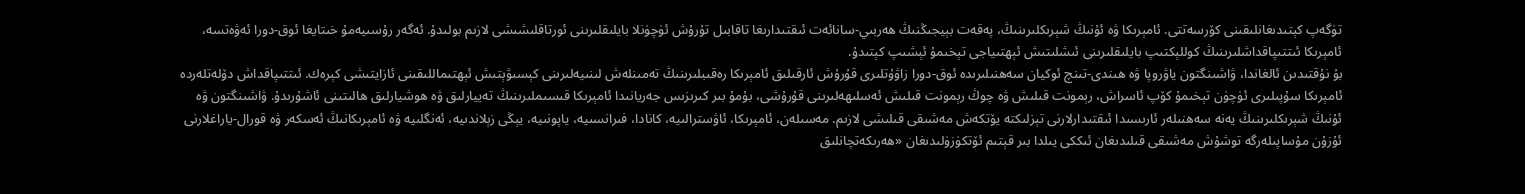تۈگەپ كېتىدىغانلىقىنى كۆرسەتتى. ئامېرىكا ۋە ئۇنىڭ شېرىكلىرىنىڭ، پەقەت بېيجىڭنىڭ ھەربىي-سانائەت ئىقتىدارىغا تاقابىل تۇرۇش ئۈچۈنلا بايلىقلىرىنى ئورتاقلىشىشى لازىم بولىدۇ. ئەگەر رۇسىيەمۇ خىتايغا ئوق-دورا ئەۋەتسە، ئامېرىكا ئىتتىپاقداشلىرىنىڭ كوللېكتىپ بايلىقلىرىنى ئىشلىتىش ئېھتىياجى تېخىمۇ ئېشىپ كېتىدۇ.
بۇ نۇقتىدىن ئالغاندا، ۋاشىنگتون ياۋروپا ۋە ھىندى-تىنچ ئوكيان سەھنىلىرىدە ئوق-دورا زاۋۇتلىرى قۇرۇش ئارقىلىق ئامېرىكا رەقىبلىرىنىڭ تەمىنلەش لىنىيەلىرىنى كېسىۋېتىش ئېھتىماللىقىنى ئازايتىشى كېرەك. ئىتتىپاقداش دۆلەتلەردە ئامېرىكا سۇپىلىرى ئۈچۈن تېخىمۇ كۆپ ئاسراش، رېمونت قىلىش ۋە چوڭ رېمونت قىلىش ئەسلىھەلىرىنى قۇرۇشى، بۇمۇ بىر كىرىزىس جەريانىدا ئامېرىكا قىسىملىرىنىڭ تەييارلىق ۋە ھوشيارلىق ھالىتىنى ئاشۇرىدۇ. ۋاشىنگتون ۋە ئۇنىڭ شېرىكلىرىنىڭ يەنە سەھنىلەر ئارىسىدا ئىقتىدارلارنى تېزلىكتە يۆتكەش مەشىقى قىلىشى لازىم. مەسىلەن، ئامېرىكا، ئاۋسترالىيە، كانادا، فىرانسىيە، ياپونىيە، يېڭى زېلاندىيە، ئەنگلىيە ۋە ئامېرىكانىڭ ئەسكەر ۋە قورال-ياراغلارنى ئۇزۇن مۇساپىلەرگە توشۇش مەشىقى قىلىدىغان ئىككى يىلدا بىر قېتىم ئۆتكۈزۈلىدىغان «ھەرىكەتچانلىق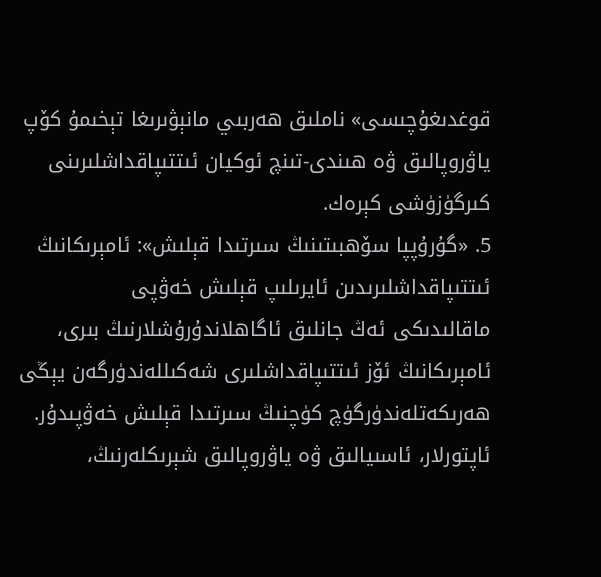قوغدىغۇچىسى» ناملىق ھەربىي مانېۋىرىغا تېخىمۇ كۆپ ياۋروپالىق ۋە ھىندى-تىنچ ئوكيان ئىتتىپاقداشلىرىنى كىرگۈزۈشى كېرەك.
5. «گۇرۇپپا سۆھبىتىنىڭ سىرتىدا قېلىش»: ئامېرىكانىڭ ئىتتىپاقداشلىرىدىن ئايرىلىپ قېلىش خەۋپى
ماقالىدىكى ئەڭ جانلىق ئاگاھلاندۇرۇشلارنىڭ بىرى، ئامېرىكانىڭ ئۆز ئىتتىپاقداشلىرى شەكىللەندۈرگەن يېڭى ھەرىكەتلەندۈرگۈچ كۈچنىڭ سىرتىدا قېلىش خەۋپىدۇر. ئاپتورلار، ئاسىيالىق ۋە ياۋروپالىق شېرىكلەرنىڭ،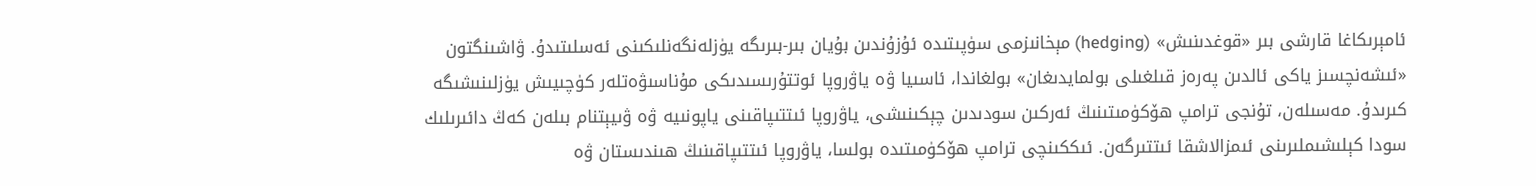ئامېرىكاغا قارشى بىر «قوغدىنىش» (hedging) مېخانىزمى سۈپىتىدە ئۇزۇندىن بۇيان بىر-بىرىگە يۈزلەنگەنلىكىنى ئەسلىتىدۇ. ۋاشىنگتون «ئىشەنچسىز ياكى ئالدىن پەرەز قىلغىلى بولمايدىغان» بولغاندا، ئاسىيا ۋە ياۋروپا ئوتتۇرىسىدىكى مۇناسىۋەتلەر كۈچىيىش يۈزلىنىشىگە كىرىدۇ. مەسىلەن، تۇنجى ترامپ ھۆكۈمىتىنىڭ ئەركىن سودىدىن چېكىنىشى، ياۋروپا ئىتتىپاقىنى ياپونىيە ۋە ۋىيېتنام بىلەن كەڭ دائىرىلىك سودا كېلىشىملىرىنى ئىمزالاشقا ئىتتىرگەن. ئىككىنچى ترامپ ھۆكۈمىتىدە بولسا، ياۋروپا ئىتتىپاقىنىڭ ھىندىستان ۋە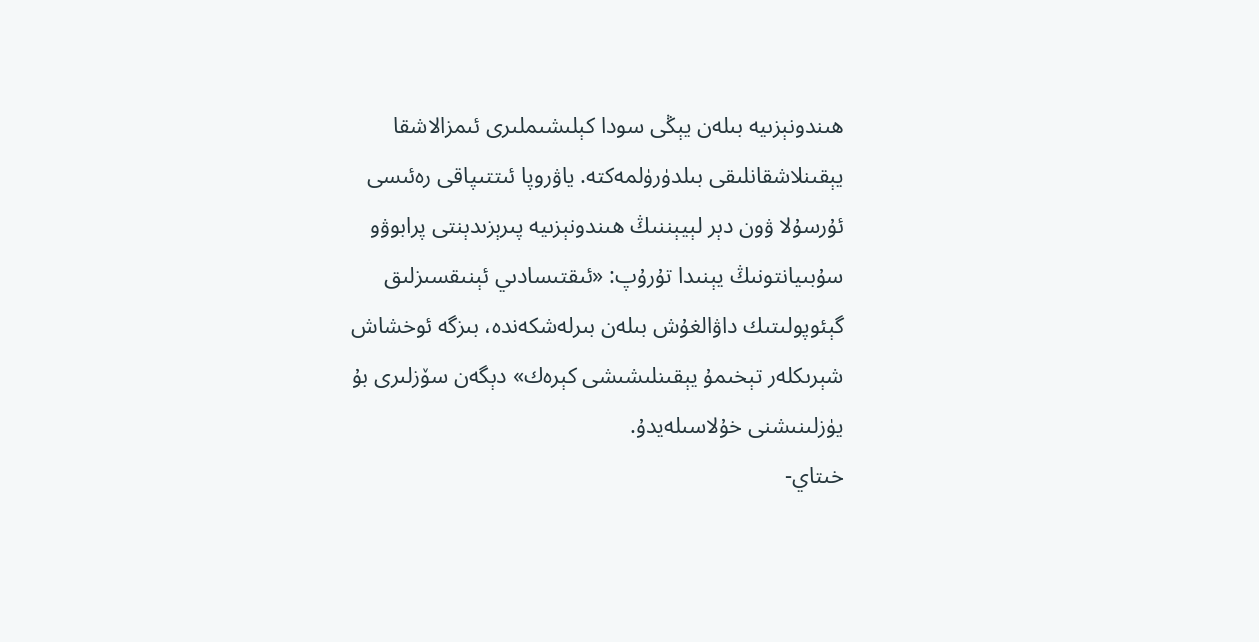ھىندونېزىيە بىلەن يېڭى سودا كېلىشىملىرى ئىمزالاشقا يېقىنلاشقانلىقى بىلدۈرۈلمەكتە. ياۋروپا ئىتتىپاقى رەئىسى ئۇرسۇلا ۋون دېر لېيېننىڭ ھىندونېزىيە پىرېزىدېنتى پرابوۋو سۇبىيانتونىڭ يېنىدا تۇرۇپ: «ئىقتىسادىي ئېنىقسىزلىق گېئوپولىتىك داۋالغۇش بىلەن بىرلەشكەندە، بىزگە ئوخشاش شېرىكلەر تېخىمۇ يېقىنلىشىشى كېرەك» دېگەن سۆزلىرى بۇ يۈزلىنىشنى خۇلاسىلەيدۇ.
خىتاي-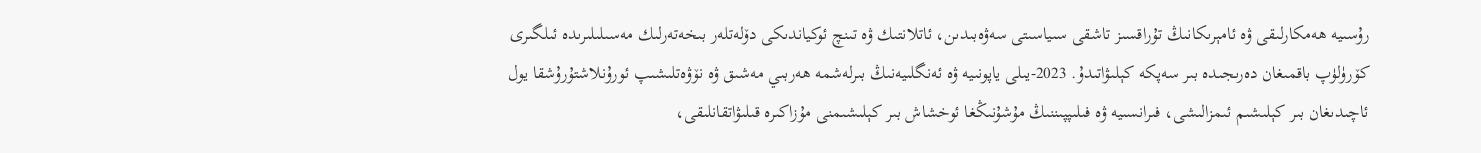رۇسىيە ھەمكارلىقى ۋە ئامېرىكانىڭ تۇراقسىز تاشقى سىياسىتى سەۋەبىدىن، ئاتلانتىك ۋە تىنچ ئوكياندىكى دۆلەتلەر بىخەتەرلىك مەسىلىلىرىدە ئىلگىرى كۆرۈلۈپ باقمىغان دەرىجىدە بىر سەپكە كېلىۋاتىدۇ. 2023-يىلى ياپونىيە ۋە ئەنگلىيەنىڭ بىرلەشمە ھەربىي مەشىق ۋە نۆۋەتلىشىپ ئورۇنلاشتۇرۇشقا يول ئاچىدىغان بىر كېلىشىم ئىمزالىشى، فىرانسىيە ۋە فىلىپپىننىڭ مۇشۇنىڭغا ئوخشاش بىر كېلىشىمنى مۇزاكىرە قىلىۋاتقانلىقى،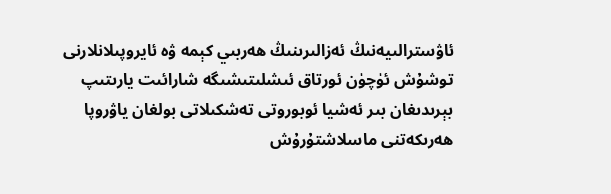ئاۋسترالىيەنىڭ ئەزالىرىنىڭ ھەربىي كېمە ۋە ئايروپىلانلارنى توشۇش ئۈچۈن ئورتاق ئىشلىتىشىگە شارائىت يارىتىپ بېرىدىغان بىر ئەشيا ئوبوروتى تەشكىلاتى بولغان ياۋروپا ھەرىكەتنى ماسلاشتۇرۇش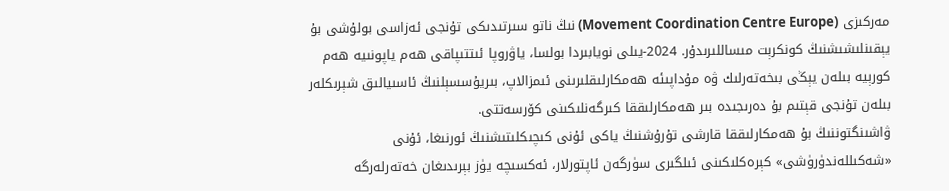مەركىزى (Movement Coordination Centre Europe) نىڭ ناتو سىرتىدىكى تۇنجى ئەزاسى بولۇشى بۇ يېقىنلىشىشنىڭ كونكرېت مىساللىرىدۇر. 2024-يىلى نويابىردا بولسا، ياۋروپا ئىتتىپاقى ھەم ياپونىيە ھەم كورېيە بىلەن يېڭى بىخەتەرلىك ۋە مۇداپىئە ھەمكارلىقلىرىنى ئىمزالاپ، بىريۇسسېلنىڭ ئاسىيالىق شېرىكلەر بىلەن تۇنجى قېتىم بۇ دەرىجىدە بىر ھەمكارلىققا كىرگەنلىكىنى كۆرسەتتى.
ۋاشىنگتوننىڭ بۇ ھەمكارلىققا قارشى تۇرۇشنىڭ ياكى ئۇنى كىچىكلىتىشنىڭ ئورنىغا، ئۇنى «شەكىللەندۈرۈشى» كېرەكلىكىنى ئىلگىرى سۈرگەن ئاپتورلار، ئەكسىچە يۈز بېرىدىغان خەتەرلەرگە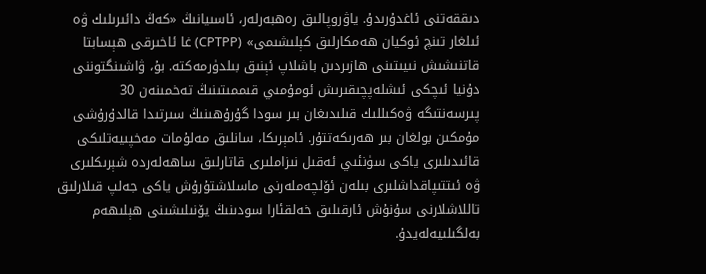دىققەتنى ئاغدۇرىدۇ. ياۋروپالىق رەھبەرلەر، ئاسىيانىڭ «كەڭ دائىرىلىك ۋە ئىلغار تىنچ ئوكيان ھەمكارلىق كېلىشىمى» (CPTPP) غا ئاخىرقى ھېسابتا قاتنىشىش نىيىتىنى ھازىردىن باشلاپ ئېنىق بىلدۈرمەكتە. بۇ، ۋاشىنگتوننى دۇنيا ئىچكى ئىشلەپچىقىرىش ئومۇمىي قىممىتىنىڭ تەخمىنەن 30 پىرسەنتىگە ۋەكىللىك قىلىدىغان بىر سودا گۇرۇھىنىڭ سىرتىدا قالدۇرۇشى مۇمكىن بولغان بىر ھەرىكەتتۇر. ئامېرىكا، سانلىق مەلۇمات مەخپىيەتلىكى قائىدىلىرى ياكى سۈنئىي ئەقىل نىزاملىرى قاتارلىق ساھەلەردە شېرىكلىرى ۋە ئىتتىپاقداشلىرى بىلەن ئۆلچەملەرنى ماسلاشتۇرۇش ياكى جەلپ قىلارلىق تاللاشلارنى سۇنۇش ئارقىلىق خەلقئارا سودىنىڭ يۆنىلىشىنى ھېلىھەم بەلگىلىيەلەيدۇ.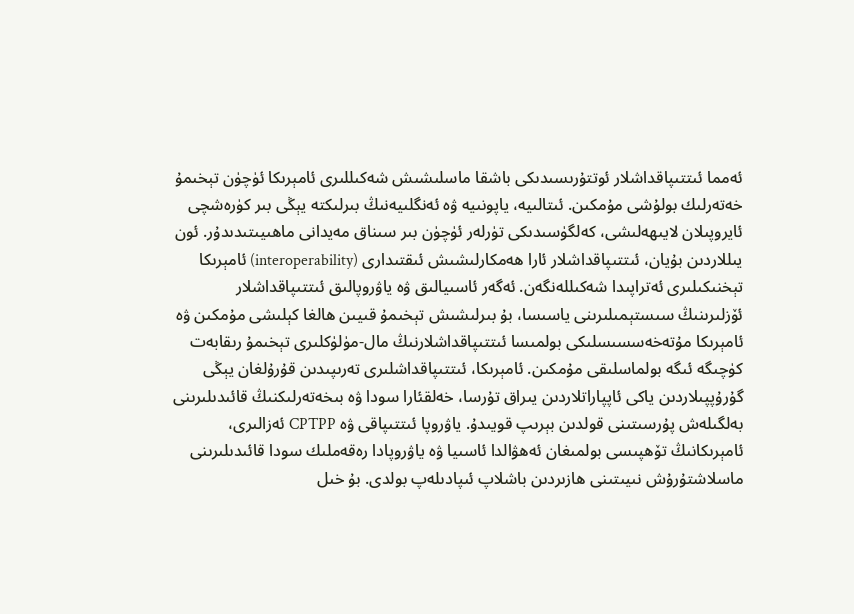ئەمما ئىتتىپاقداشلار ئوتتۇرىسىدىكى باشقا ماسلىشىش شەكىللىرى ئامېرىكا ئۈچۈن تېخىمۇ خەتەرلىك بولۇشى مۇمكىن. ئىتالىيە، ياپونىيە ۋە ئەنگلىيەنىڭ بىرلىكتە يېڭى بىر كۈرەشچى ئايروپىلان لايىھەلىشى، كەلگۈسىدىكى تۈرلەر ئۈچۈن بىر سىناق مەيدانى ماھىيىتىدىدۇر. ئون يىللاردىن بۇيان، ئىتتىپاقداشلار ئارا ھەمكارلىشىش ئىقتىدارى (interoperability) ئامېرىكا تېخنىكىلىرى ئەتراپىدا شەكىللەنگەن. ئەگەر ئاسىيالىق ۋە ياۋروپالىق ئىتتىپاقداشلار ئۆزلىرىنىڭ سىستېمىلىرىنى ياسىسا، بۇ بىرلىشىش تېخىمۇ قىيىن ھالغا كېلىشى مۇمكىن ۋە ئامېرىكا مۇتەخەسسىسلىكى بولمىسا ئىتتىپاقداشلارنىڭ مال-مۈلۈكلىرى تېخىمۇ رىقابەت كۈچىگە ئىگە بولماسلىقى مۇمكىن. ئامېرىكا، ئىتتىپاقداشلىرى تەرىپىدىن قۇرۇلغان يېڭى گۇرۇپپىلاردىن ياكى ئاپپاراتلاردىن يىراق تۇرسا، خەلقئارا سودا ۋە بىخەتەرلىكنىڭ قائىدىلىرىنى بەلگىلەش پۇرسىتىنى قولدىن بېرىپ قويىدۇ. ياۋروپا ئىتتىپاقى ۋە CPTPP ئەزالىرى، ئامېرىكانىڭ تۆھپىسى بولمىغان ئەھۋالدا ئاسىيا ۋە ياۋروپادا رەقەملىك سودا قائىدىلىرىنى ماسلاشتۇرۇش نىيىتىنى ھازىردىن باشلاپ ئىپادىلەپ بولدى. بۇ خىل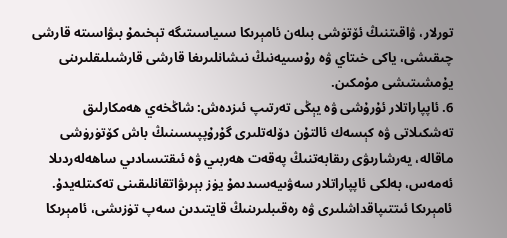تورلار، ۋاقىتنىڭ ئۆتۈشى بىلەن ئامېرىكا سىياسىتىگە تېخىمۇ بىۋاسىتە قارشى چىقىشى، ياكى خىتاي ۋە رۇسىيەنىڭ نىشانلىرىغا قارشى قارشىلىقلىرىنى يۇمشىتىشى مۇمكىن.
6. ئاپپاراتلار ئۇرۇشى ۋە يېڭى تەرتىپ ئىزدەش: شاڭخەي ھەمكارلىق تەشكىلاتى ۋە كېسەك ئالتۇن دۆلەتلىرى گۇرۇپپىسىنىڭ باش كۆتۈرۈشى
ماقالە، يەرشارىۋى رىقابەتنىڭ پەقەت ھەربىي ۋە ئىقتىسادىي ساھەلەردىلا ئەمەس، بەلكى ئاپپاراتلار سەۋىيەسىدىمۇ يۈز بېرىۋاتقانلىقىنى تەكىتلەيدۇ. ئامېرىكا ئىتتىپاقداشلىرى ۋە رەقىبلىرىنىڭ قايتىدىن سەپ تۈزىشى، ئامېرىكا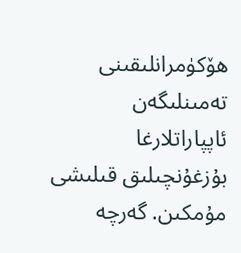ھۆكۈمرانلىقىنى تەمىنلىگەن ئاپپاراتلارغا بۇزغۇنچىلىق قىلىشى مۇمكىن. گەرچە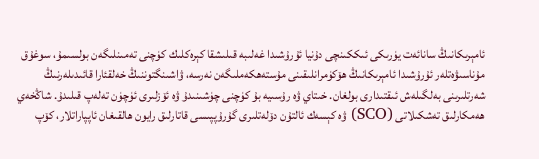ئامېرىكانىڭ سانائەت يۈرىكى ئىككىنچى دۇنيا ئۇرۇشىدا غەلىبە قىلىشقا كېرەكلىك كۈچنى تەمىنلىگەن بولسىمۇ، سوغۇق مۇناسىۋەتلەر ئۇرۇشىدا ئامېرىكانىڭ ھۆكۈمرانلىقىنى مۇستەھكەملىگەن نەرسە، ۋاشىنگتوننىڭ خەلقئارا قائىدىلەرنىڭ شەرتلىرىنى بەلگىلەش ئىقتىدارى بولغان. خىتاي ۋە رۇسىيە بۇ كۈچنى چۈشىنىدۇ ۋە ئۆزلىرى ئۈچۈن تەلەپ قىلىدۇ. شاڭخەي ھەمكارلىق تەشكىلاتى (SCO) ۋە كېسەك ئالتۇن دۆلەتلىرى گۇرۇپپىسى قاتارلىق رايون ھالقىغان ئاپپاراتلار، كۆپ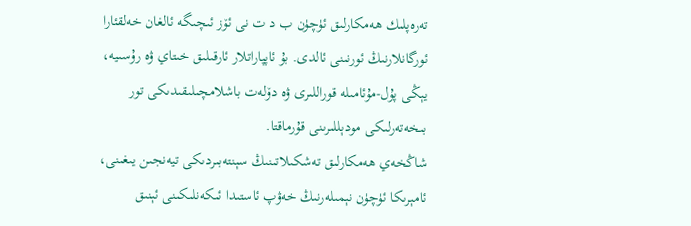تەرەپلىك ھەمكارلىق ئۈچۈن ب د ت نى ئۆز ئىچىگە ئالغان خەلقئارا ئورگانلارنىڭ ئورنىنى ئالدى. بۇ ئاپپاراتلار ئارقىلىق خىتاي ۋە رۇسىيە، يېڭى پۇل-مۇئامىلە قوراللىرى ۋە دۆلەت باشلامچىلىقىدىكى تور بىخەتەرلىكى مودېللىرىنى قۇرماقتا.
شاڭخەي ھەمكارلىق تەشكىلاتىنىڭ سېنتەبىردىكى تيەنجىن يىغىنى، ئامېرىكا ئۈچۈن نېمىلەرنىڭ خەۋپ ئاستىدا ئىكەنلىكىنى ئېنىق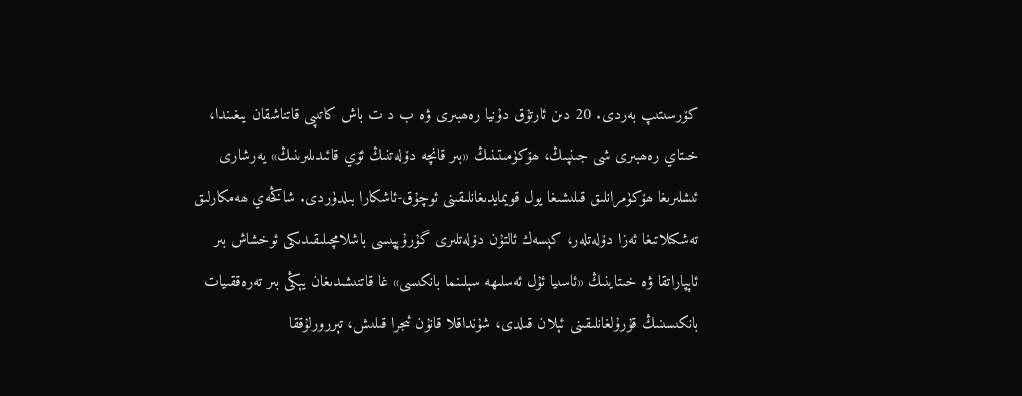كۆرسىتىپ بەردى. 20 دىن ئارتۇق دۇنيا رەھبىرى ۋە ب د ت باش كاتىپى قاتناشقان يىغىندا، خىتاي رەھبىرى شى جىنپىڭ، ھۆكۈمىتىنىڭ «بىر قانچە دۆلەتنىڭ ئۆي قائىدىلىرىنىڭ» يەرشارى ئىشلىرىغا ھۆكۈمرانلىق قىلىشىغا يول قويمايدىغانلىقىنى ئوچۇق-ئاشكارا بىلدۈردى. شاڭخەي ھەمكارلىق تەشكىلاتىغا ئەزا دۆلەتلەر، كېسەك ئالتۇن دۆلەتلىرى گۇرۇپپىسى باشلامچىلىقىدىكى ئوخشاش بىر ئاپپاراتقا ۋە خىتاينىڭ «ئاسىيا ئۇل ئەسلىھە سېلىنما بانكىسى» غا قاتنىشىدىغان يېڭى بىر تەرەققىيات بانكىسىنىڭ قۇرۇلغانلىقىنى ئېلان قىلدى، شۇنداقلا قانۇن ئىجرا قىلىش، تېررورلۇققا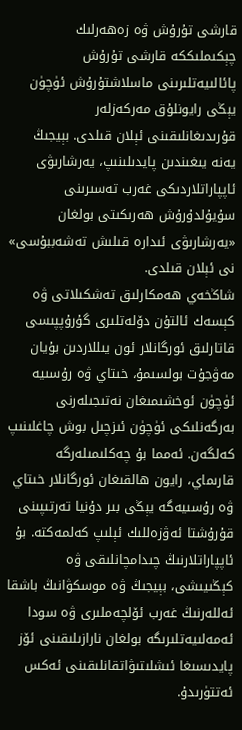قارشى تۇرۇش ۋە زەھەرلىك چېكىملىككە قارشى تۇرۇش پائالىيەتلىرىنى ماسلاشتۇرۇش ئۈچۈن يېڭى رايونلۇق مەركەزلەر قۇرىدىغانلىقىنى ئېلان قىلدى. بېيجىڭ يەنە يىغىندىن پايدىلىنىپ، يەرشارىۋى ئاپپاراتلاردىكى غەرب تەسىرىنى سۇيۇلدۇرۇش ھەرىكىتى بولغان «يەرشارىۋى ئىدارە قىلىش تەشەببۇسى» نى ئېلان قىلدى.
شاڭخەي ھەمكارلىق تەشكىلاتى ۋە كېسەك ئالتۇن دۆلەتلىرى گۇرۇپپىسى قاتارلىق ئورگانلار ئون يىللاردىن بۇيان مەۋجۇت بولسىمۇ، خىتاي ۋە رۇسىيە ئۈچۈن ئوخشىمىغان نەتىجىلەرنى بەرگەنلىكى ئۈچۈن ئىزچىل بوش چاغلىنىپ كەلگەن. ئەمما بۇ چەكلىمىلەرگە قارىماي، رايون ھالقىغان ئورگانلار خىتاي ۋە رۇسىيەگە يېڭى بىر دۇنيا تەرتىپىنى قۇرۇشتا ئەۋزەللىك ئېلىپ كەلمەكتە. بۇ ئاپپاراتلارنىڭ چىدامچانلىقى ۋە كېڭىيىشى، بېيجىڭ ۋە موسكۋانىڭ باشقا ئەللەرنىڭ غەرب ئۆلچەملىرى ۋە سودا ئەمەلىيەتلىرىگە بولغان نارازىلىقىنى ئۆز پايدىسىغا ئىشلىتىۋاتقانلىقىنى ئەكس ئەتتۈرىدۇ.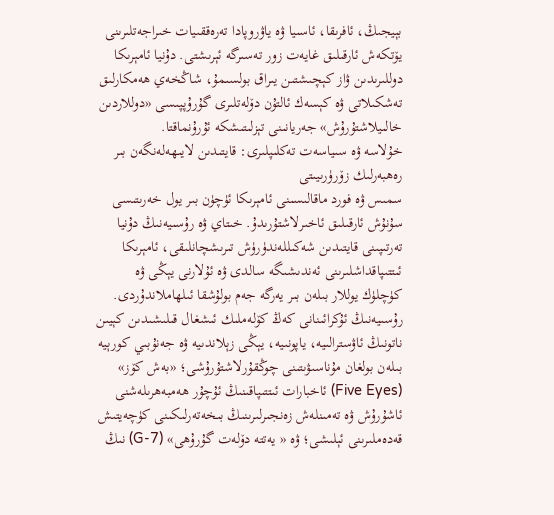بېيجىڭ، ئافرىقا، ئاسىيا ۋە ياۋروپادا تەرەققىيات خىراجەتلىرىنى يۆتكەش ئارقىلىق غايەت زور تەسىرگە ئېرىشتى. دۇنيا ئامېرىكا دوللىرىدىن ۋاز كېچىشتىن يىراق بولسىمۇ، شاڭخەي ھەمكارلىق تەشكىلاتى ۋە كېسەك ئالتۇن دۆلەتلىرى گۇرۇپپىسى «دوللاردىن خالىيلاشتۇرۇش» جەريانىنى تېزلىتىشكە ئۇرۇنماقتا.
خۇلاسە ۋە سىياسەت تەكلىپلىرى: قايتىدىن لايىھەلەنگەن بىر رەھبەرلىك زۆرۈرىيىتى
سمىس ۋە فورد ماقالىسىنى ئامېرىكا ئۈچۈن بىر يول خەرىتىسى سۇنۇش ئارقىلىق ئاخىرلاشتۇرىدۇ. خىتاي ۋە رۇسىيەنىڭ دۇنيا تەرتىپىنى قايتىدىن شەكىللەندۈرۈش تىرىشچانلىقى، ئامېرىكا ئىتتىپاقداشلىرىنى ئەندىشىگە سالدى ۋە ئۇلارنى يېڭى ۋە كۈچلۈك يوللار بىلەن بىر يەرگە جەم بولۇشقا ئىلھاملاندۇردى. رۇسىيەنىڭ ئۇكرائىنانى كەڭ كۆلەملىك ئىشغال قىلىشىدىن كېيىن ناتونىڭ ئاۋسترالىيە، ياپونىيە، يېڭى زېلاندىيە ۋە جەنۇبىي كورېيە بىلەن بولغان مۇناسىۋىتىنى چوڭقۇرلاشتۇرۇشى؛ «بەش كۆز» (Five Eyes) ئاخبارات ئىتتىپاقىنىڭ ئۇچۇر ھەمبەھرىلەشنى ئاشۇرۇش ۋە تەمىنلەش زەنجىرلىرىنىڭ بىخەتەرلىكىنى كۈچەيتىش قەدەملىرىنى ئېلىشى؛ ۋە « يەتتە دۆلەت گۇرۇھى» (G-7) نىڭ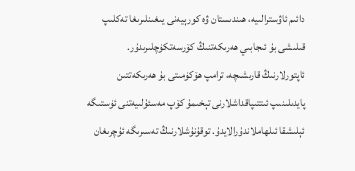دائىم ئاۋسترالىيە، ھىندىستان ۋە كورېيەنى يىغىنلىرىغا تەكلىپ قىلىشى بۇ ئىجابىي ھەرىكەتنىڭ كۆرسەتكۈچلىرىدۇر.
ئاپتورلارنىڭ قارىشىچە، ترامپ ھۆكۈمىتى بۇ ھەرىكەتتىن پايدىلىنىپ ئىتتىپاقداشلارنى تېخىمۇ كۆپ مەسئۇلىيەتنى ئۈستىگە ئېلىشقا ئىلھاملاندۇرالايدۇ. توقۇنۇشلارنىڭ تەسىرىگە ئۇچرىغان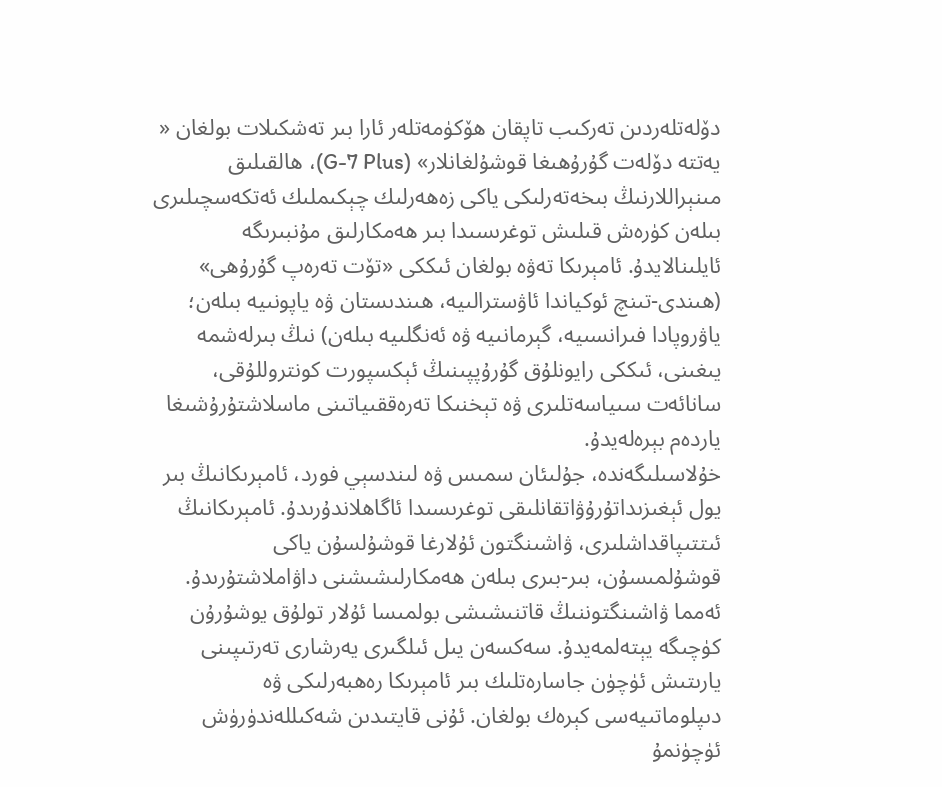دۆلەتلەردىن تەركىب تاپقان ھۆكۈمەتلەر ئارا بىر تەشكىلات بولغان « يەتتە دۆلەت گۇرۇھىغا قوشۇلغانلار» (G-7 Plus)، ھالقىلىق مىنېراللارنىڭ بىخەتەرلىكى ياكى زەھەرلىك چېكىملىك ئەتكەسچىلىرى بىلەن كۈرەش قىلىش توغرىسىدا بىر ھەمكارلىق مۇنبىرىگە ئايلىنالايدۇ. ئامېرىكا تەۋە بولغان ئىككى «تۆت تەرەپ گۇرۇھى» (ھىندى-تىنچ ئوكياندا ئاۋسترالىيە، ھىندىستان ۋە ياپونىيە بىلەن؛ ياۋروپادا فىرانسىيە، گېرمانىيە ۋە ئەنگلىيە بىلەن) نىڭ بىرلەشمە يىغىنى، ئىككى رايونلۇق گۇرۇپپىنىڭ ئېكسپورت كونتروللۇقى، سانائەت سىياسەتلىرى ۋە تېخنىكا تەرەققىياتىنى ماسلاشتۇرۇشىغا ياردەم بېرەلەيدۇ.
خۇلاسىلىگەندە، جۇلىئان سمىس ۋە لىندسېي فورد، ئامېرىكانىڭ بىر يول ئېغىزىداتۇرۇۋاتقانلىقى توغرىسىدا ئاگاھلاندۇرىدۇ. ئامېرىكانىڭ ئىتتىپاقداشلىرى، ۋاشىنگتون ئۇلارغا قوشۇلسۇن ياكى قوشۇلمىسۇن، بىر-بىرى بىلەن ھەمكارلىشىشنى داۋاملاشتۇرىدۇ. ئەمما ۋاشىنگتوننىڭ قاتنىشىشى بولمىسا ئۇلار تولۇق يوشۇرۇن كۈچىگە يېتەلمەيدۇ. سەكسەن يىل ئىلگىرى يەرشارى تەرتىپىنى يارىتىش ئۈچۈن جاسارەتلىك بىر ئامېرىكا رەھبەرلىكى ۋە دىپلوماتىيەسى كېرەك بولغان. ئۇنى قايتىدىن شەكىللەندۈرۈش ئۈچۈنمۇ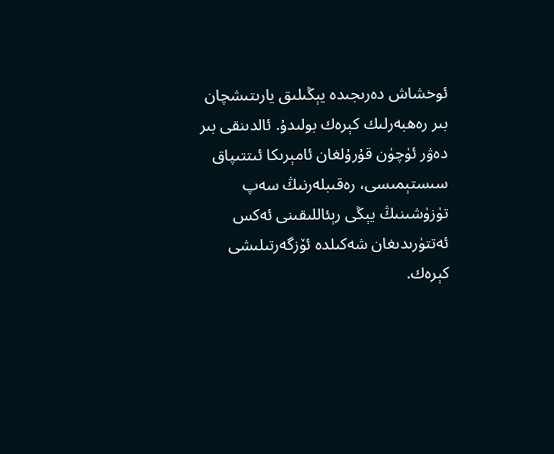ئوخشاش دەرىجىدە يېڭىلىق يارىتىشچان بىر رەھبەرلىك كېرەك بولىدۇ. ئالدىنقى بىر دەۋر ئۈچۈن قۇرۇلغان ئامېرىكا ئىتتىپاق سىستېمىسى، رەقىبلەرنىڭ سەپ تۈزۈشىنىڭ يېڭى رېئاللىقىنى ئەكس ئەتتۈرىدىغان شەكىلدە ئۆزگەرتىلىشى كېرەك.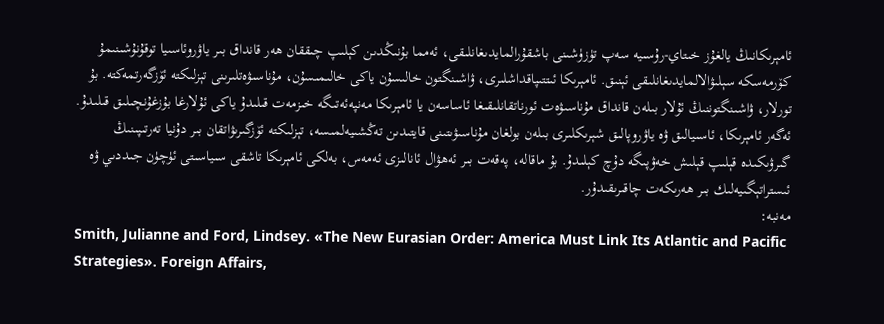ئامېرىكانىڭ يالغۇز خىتاي-رۇسىيە سەپ تۈزۈشىنى باشقۇرالمايدىغانلىقى، ئەمما بۇنىڭدىن كېلىپ چىققان ھەر قانداق بىر ياۋروئاسىيا توقۇنۇشىنىمۇ كۆرمەسكە سېلىۋالالمايدىغانلىقى ئېنىق. ئامېرىكا ئىتتىپاقداشلىرى، ۋاشىنگتون خالىسۇن ياكى خالىمىسۇن، مۇناسىۋەتلىرىنى تېزلىكتە ئۆزگەرتمەكتە. بۇ تورلار، ۋاشىنگتوننىڭ ئۇلار بىلەن قانداق مۇناسىۋەت ئورناتقانلىقىغا ئاساسەن يا ئامېرىكا مەنپەئەتىگە خىزمەت قىلىدۇ ياكى ئۇلارغا بۇزغۇنچىلىق قىلىدۇ. ئەگەر ئامېرىكا، ئاسىيالىق ۋە ياۋروپالىق شېرىكلىرى بىلەن بولغان مۇناسىۋىتىنى قايتىدىن تەڭشىيەلمىسە، تېزلىكتە ئۆزگىرىۋاتقان بىر دۇنيا تەرتىپىنىڭ گىرۋىكىدە قېلىپ قېلىش خەۋپىگە دۇچ كېلىدۇ. بۇ ماقالە، پەقەت بىر ئەھۋال ئانالىزى ئەمەس، بەلكى ئامېرىكا تاشقى سىياسىتى ئۈچۈن جىددىي ۋە ئىستراتېگىيەلىك بىر ھەرىكەت چاقىرىقىدۇر.
مەنبە:
Smith, Julianne and Ford, Lindsey. «The New Eurasian Order: America Must Link Its Atlantic and Pacific Strategies». Foreign Affairs,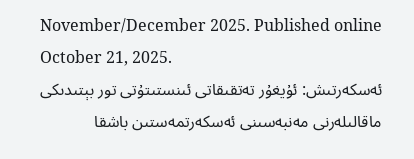November/December 2025. Published online October 21, 2025.
ئەسكەرتىش: ئۇيغۇر تەتقىقاتى ئىنستىتۇتى تور بېتىدىكى ماقالىلەرنى مەنبەسىنى ئەسكەرتمەستىن باشقا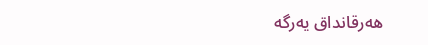ھەرقانداق يەرگە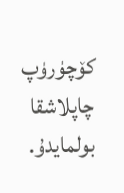كۆچۈرۈپ چاپلاشقا بولمايدۇ.